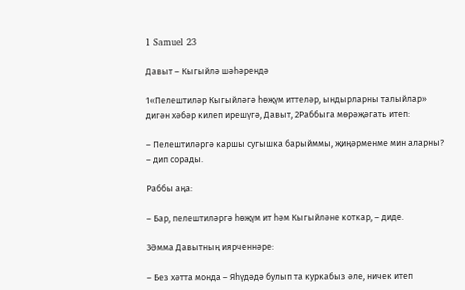1 Samuel 23

Давыт – Кыгыйлә шәһәрендә

1«Пелештиләр Кыгыйләгә һөҗүм иттеләр, ындырларны талыйлар» дигән хәбәр килеп ирешүгә, Давыт, 2Раббыга мөрәҗәгать итеп:

– Пелештиләргә каршы сугышка барыйммы, җиңәрменме мин аларны? – дип сорады.

Раббы аңа:

– Бар, пелештиләргә һөҗүм ит һәм Кыгыйләне коткар, – диде.

3Әмма Давытның иярченнәре:

– Без хәтта монда – Яһүдәдә булып та куркабыз әле, ничек итеп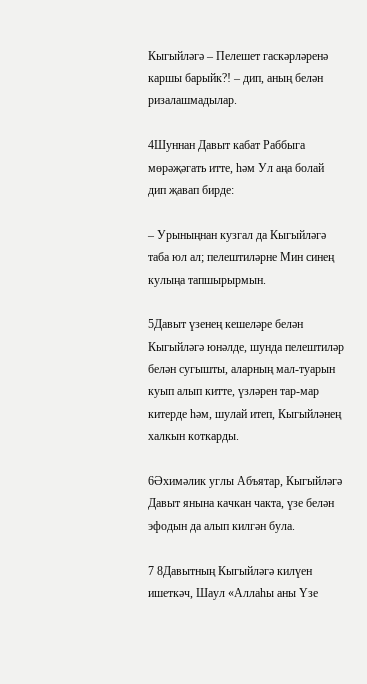Кыгыйләгә – Пелешет гаскәрләренә каршы барыйк?! – дип, аның белән ризалашмадылар.

4Шуннан Давыт кабат Раббыга мөрәҗәгать итте, һәм Ул аңа болай дип җавап бирде:

– Урыныңнан кузгал да Кыгыйләгә таба юл ал; пелештиләрне Мин синең кулыңа тапшырырмын.

5Давыт үзенең кешеләре белән Кыгыйләгә юнәлде, шунда пелештиләр белән сугышты, аларның мал-туарын куып алып китте, үзләрен тар-мар китерде һәм, шулай итеп, Кыгыйләнең халкын коткарды.

6Әхимәлик углы Абъятар, Кыгыйләгә Давыт янына качкан чакта, үзе белән эфодын да алып килгән була.

7 8Давытның Кыгыйләгә килүен ишеткәч, Шаул «Аллаһы аны Үзе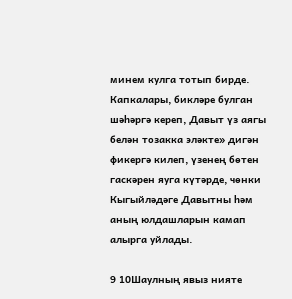минем кулга тотып бирде. Капкалары, бикләре булган шәһәргә кереп, Давыт үз аягы белән тозакка эләкте» дигән фикергә килеп, үзенең бөтен гаскәрен яуга күтәрде, чөнки Кыгыйләдәге Давытны һәм аның юлдашларын камап алырга уйлады.

9 10Шаулның явыз нияте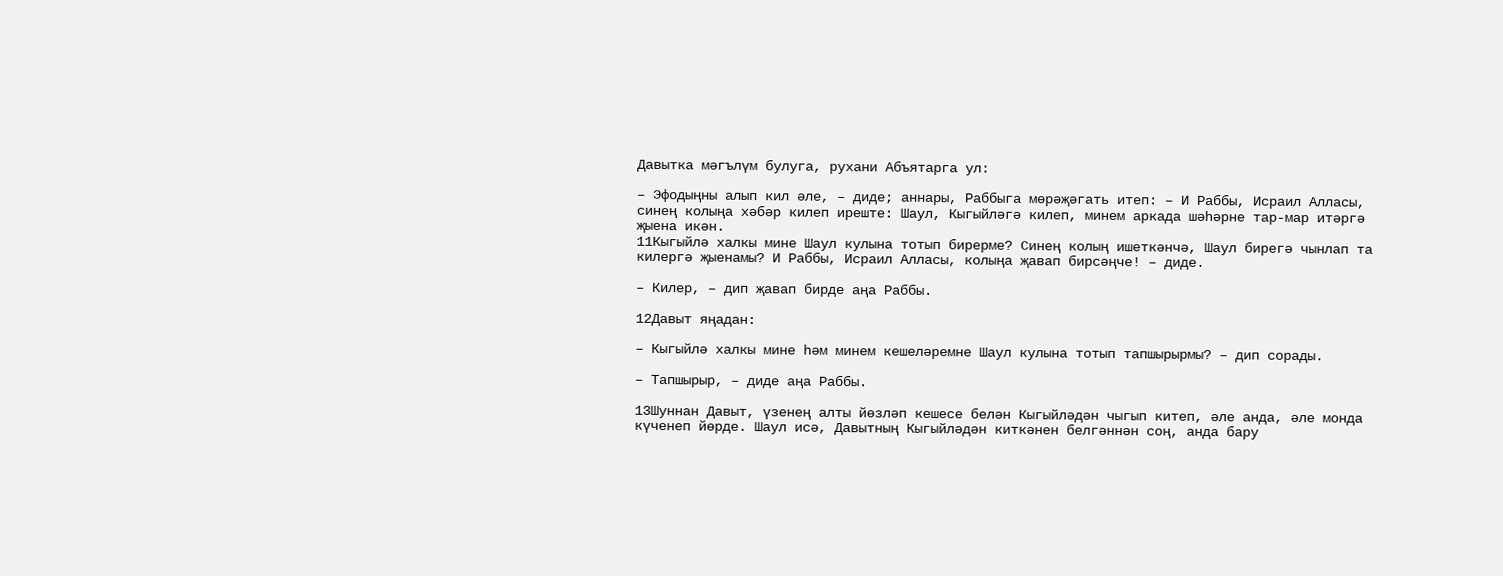Давытка мәгълүм булуга, рухани Абъятарга ул:

– Эфодыңны алып кил әле, – диде; аннары, Раббыга мөрәҗәгать итеп: – И Раббы, Исраил Алласы, синең колыңа хәбәр килеп иреште: Шаул, Кыгыйләгә килеп, минем аркада шәһәрне тар-мар итәргә җыена икән.
11Кыгыйлә халкы мине Шаул кулына тотып бирерме? Синең колың ишеткәнчә, Шаул бирегә чынлап та килергә җыенамы? И Раббы, Исраил Алласы, колыңа җавап бирсәңче! – диде.

– Килер, – дип җавап бирде аңа Раббы.

12Давыт яңадан:

– Кыгыйлә халкы мине һәм минем кешеләремне Шаул кулына тотып тапшырырмы? – дип сорады.

– Тапшырыр, – диде аңа Раббы.

13Шуннан Давыт, үзенең алты йөзләп кешесе белән Кыгыйләдән чыгып китеп, әле анда, әле монда күченеп йөрде. Шаул исә, Давытның Кыгыйләдән киткәнен белгәннән соң, анда бару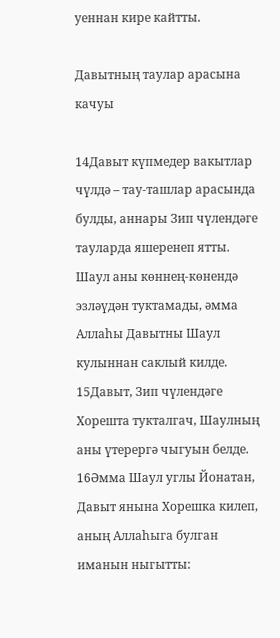уеннан кире кайтты.

Давытның таулар арасына качуы

14Давыт күпмедер вакытлар чүлдә – тау-ташлар арасында булды, аннары Зип чүлендәге тауларда яшеренеп ятты. Шаул аны көннең-көнендә эзләүдән туктамады, әмма Аллаһы Давытны Шаул кулыннан саклый килде. 15Давыт, Зип чүлендәге Хорешта тукталгач, Шаулның аны үтерергә чыгуын белде. 16Әмма Шаул углы Йонатан, Давыт янына Хорешка килеп, аның Аллаһыга булган иманын ныгытты: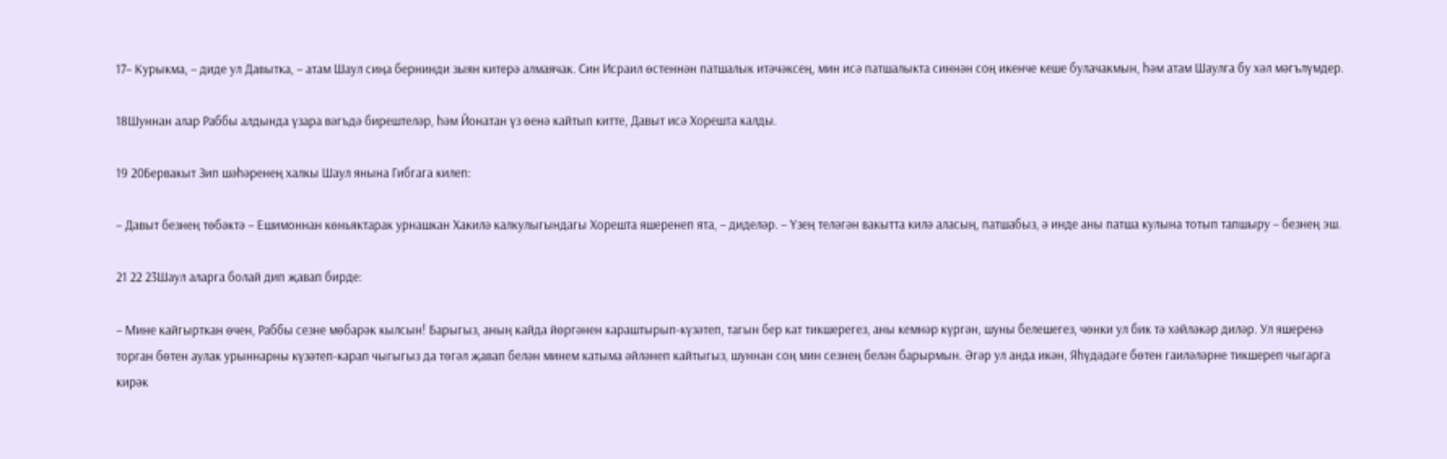17– Курыкма, – диде ул Давытка, – атам Шаул сиңа бернинди зыян китерә алмаячак. Син Исраил өстеннән патшалык итәчәксең, мин исә патшалыкта синнән соң икенче кеше булачакмын, һәм атам Шаулга бу хәл мәгълүмдер.

18Шуннан алар Раббы алдында үзара вәгъдә бирештеләр, һәм Йонатан үз өенә кайтып китте, Давыт исә Хорешта калды.

19 20Бервакыт Зип шәһәренең халкы Шаул янына Гибгага килеп:

– Давыт безнең төбәктә – Ешимоннан көньяктарак урнашкан Хакилә калкулыгындагы Хорешта яшеренеп ята, – диделәр. – Үзең теләгән вакытта килә аласың, патшабыз, ә инде аны патша кулына тотып тапшыру – безнең эш.

21 22 23Шаул аларга болай дип җавап бирде:

– Мине кайгырткан өчен, Раббы сезне мөбарәк кылсын! Барыгыз, аның кайда йөргәнен караштырып-күзәтеп, тагын бер кат тикшерегез, аны кемнәр күргән, шуны белешегез, чөнки ул бик тә хәйләкәр диләр. Ул яшеренә торган бөтен аулак урыннарны күзәтеп-карап чыгыгыз да төгәл җавап белән минем катыма әйләнеп кайтыгыз, шуннан соң мин сезнең белән барырмын. Әгәр ул анда икән, Яһүдәдәге бөтен гаиләләрне тикшереп чыгарга кирәк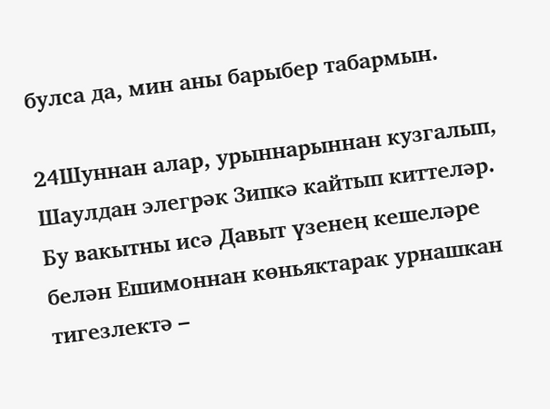булса да, мин аны барыбер табармын.

24Шуннан алар, урыннарыннан кузгалып, Шаулдан элегрәк Зипкә кайтып киттеләр. Бу вакытны исә Давыт үзенең кешеләре белән Ешимоннан көньяктарак урнашкан тигезлектә –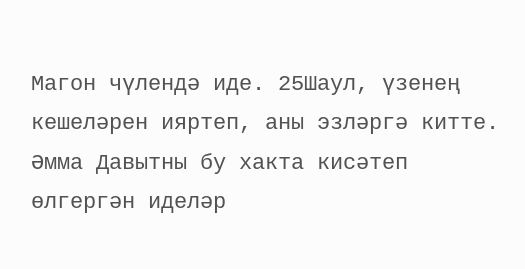Магон чүлендә иде. 25Шаул, үзенең кешеләрен ияртеп, аны эзләргә китте. Әмма Давытны бу хакта кисәтеп өлгергән иделәр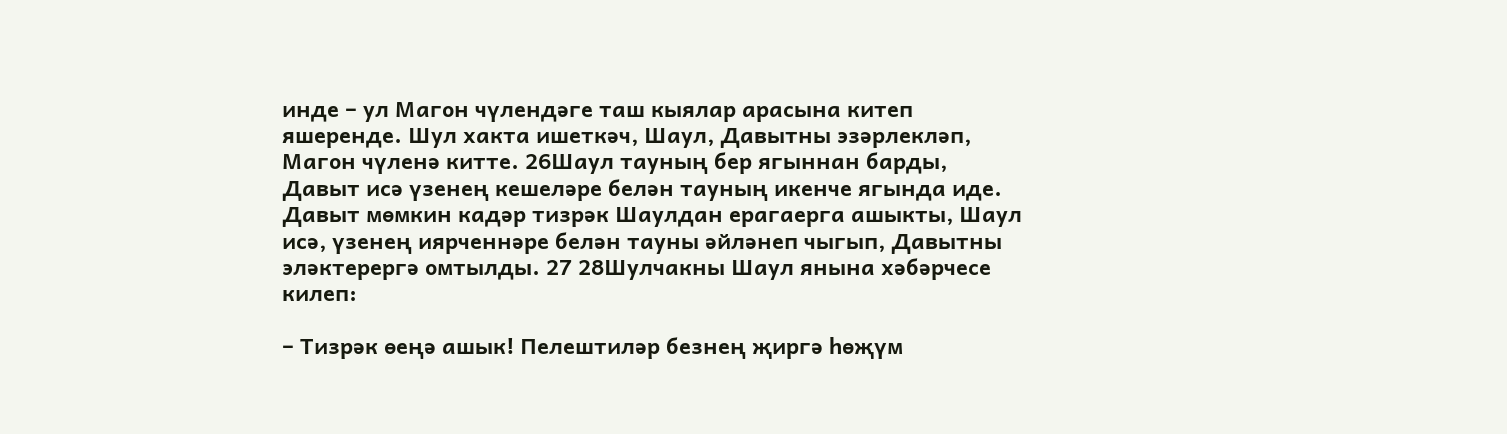инде – ул Магон чүлендәге таш кыялар арасына китеп яшеренде. Шул хакта ишеткәч, Шаул, Давытны эзәрлекләп, Магон чүленә китте. 26Шаул тауның бер ягыннан барды, Давыт исә үзенең кешеләре белән тауның икенче ягында иде. Давыт мөмкин кадәр тизрәк Шаулдан ерагаерга ашыкты, Шаул исә, үзенең иярченнәре белән тауны әйләнеп чыгып, Давытны эләктерергә омтылды. 27 28Шулчакны Шаул янына хәбәрчесе килеп:

– Тизрәк өеңә ашык! Пелештиләр безнең җиргә һөҗүм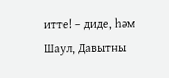итте! – диде, һәм Шаул, Давытны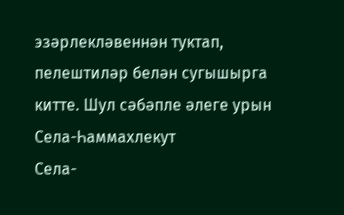эзәрлекләвеннән туктап, пелештиләр белән сугышырга китте. Шул сәбәпле әлеге урын Села-Һаммахлекут
Села-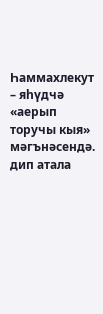Һаммахлекут – яһүдчә «аерып торучы кыя» мәгънәсендә.
дип атала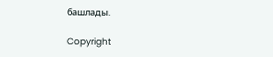башлады.

Copyright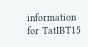information for TatIBT15